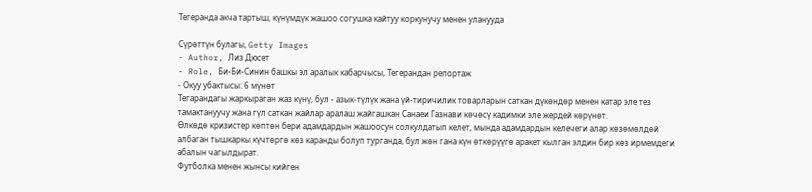Тегеранда акча тартыш, күнүмдүк жашоо согушка кайтуу коркунучу менен уланууда

Сүрөттүн булагы, Getty Images
- Author, Лиз Дюсет
- Role, Би-Би-Синин башкы эл аралык кабарчысы, Тегерандан репортаж
- Окуу убактысы: 6 мүнөт
Тегарандагы жаркыраган жаз күнү, бул - азык-түлүк жана үй-тиричилик товарларын саткан дүкөндөр менен катар эле тез тамактануучу жана гүл саткан жайлар аралаш жайгашкан Санаеи Газнави көчөсү кадимки эле жердей көрүнөт.
Өлкөдө кризистер көптөн бери адамдардын жашоосун солкулдатып келет, мында адамдардын келечеги алар көзөмөлдөй албаган тышкаркы күчтөргө көз каранды болуп турганда, бул жөн гана күн өткөрүүгө аракет кылган элдин бир көз ирмемдеги абалын чагылдырат.
Футболка менен жынсы кийген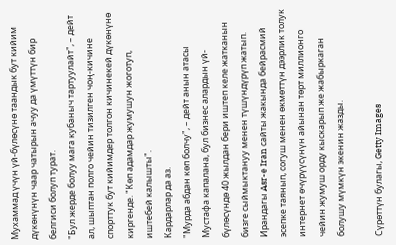Мухаммад үчүн үй-бүлөсүнө таандык бут кийим дүкөнүнүн чаар чатырын ачуу да үмүттүн бир белгиси болуп турат.
"Бул жерде болуу мага кубаныч тартуулайт", – дейт ал, шыптан полго чейин тизилген чоң-кичине спорттук бут кийимдер толгон кичинекей дүкөнүнө киргенде. "Көп адамдар жумушун жоготуп, иштебей калышты".
Кардарлар да аз.
"Мурда абдан көп болчу", – дейт анын атасы Мустафа капалана, бул бизнес алардын үй-бүлөсүндө 40 жылдан бери иштеп келе жатканын бизге сыймыктануу менен түшүндүрүп жатып.
Ирандагы Asr-e Iran сайты жакында бейрасмий эсепке таянып, согуш менен өкмөттүн дээрлик толук интернет өчүрүүсүнүн айынан төрт миллионго чейин жумуш орду кыскарып же жабыркаган болушу мүмкүн экенин жазды.

Сүрөттүн булагы, Getty Images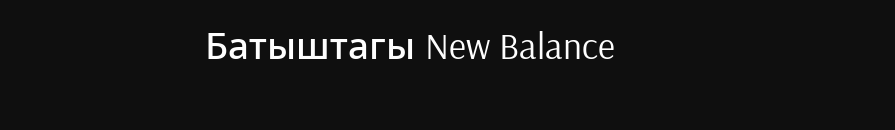Батыштагы New Balance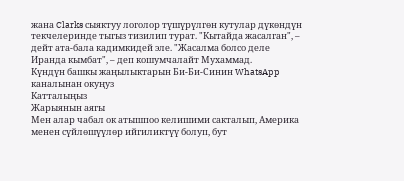жана Clarks сыяктуу логолор түшүрүлгөн кутулар дүкөндүн текчелеринде тыгыз тизилип турат. "Кытайда жасалган", – дейт ата-бала кадимкидей эле. "Жасалма болсо деле Иранда кымбат", – деп кошумчалайт Мухаммад.
Күндүн башкы жаңылыктарын Би-Би-Синин WhatsApp каналынан окуңуз
Катталыңыз
Жарыянын аягы
Мен алар чабал ок атышпоо келишими сакталып, Америка менен сүйлөшүүлөр ийгиликтүү болуп, бут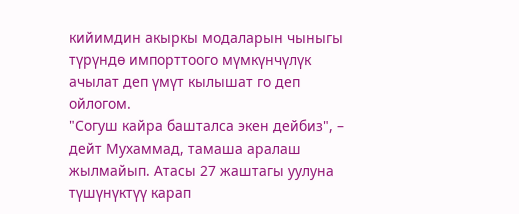кийимдин акыркы модаларын чыныгы түрүндө импорттоого мүмкүнчүлүк ачылат деп үмүт кылышат го деп ойлогом.
"Согуш кайра башталса экен дейбиз", – дейт Мухаммад, тамаша аралаш жылмайып. Атасы 27 жаштагы уулуна түшүнүктүү карап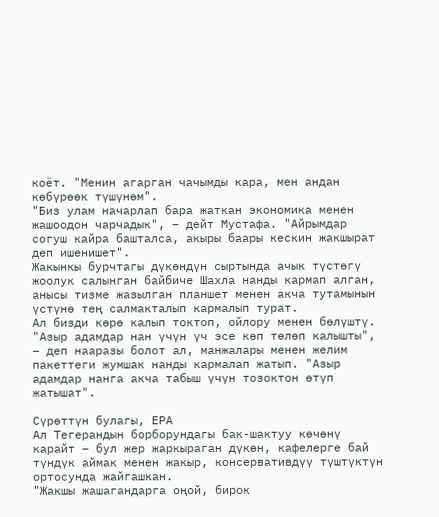коёт. "Менин агарган чачымды кара, мен андан көбүрөөк түшүнөм".
"Биз улам начарлап бара жаткан экономика менен жашоодон чарчадык", – дейт Мустафа. "Айрымдар согуш кайра башталса, акыры баары кескин жакшырат деп ишенишет".
Жакынкы бурчтагы дүкөндүн сыртында ачык түстөгү жоолук салынган байбиче Шахла нанды кармап алган, анысы тизме жазылган планшет менен акча тутамынын үстүнө тең салмакталып кармалып турат.
Ал бизди көрө калып токтоп, ойлору менен бөлүштү.
"Азыр адамдар нан үчүн үч эсе көп төлөп калышты", – деп нааразы болот ал, манжалары менен желим пакеттеги жумшак нанды кармалап жатып. "Азыр адамдар нанга акча табыш үчүн тозоктон өтүп жатышат".

Сүрөттүн булагы, EPA
Ал Тегерандын борборундагы бак-шактуу көчөнү карайт – бул жер жаркыраган дүкөн, кафелерге бай түндүк аймак менен жакыр, консервативдүү түштүктүн ортосунда жайгашкан.
"Жакшы жашагандарга оңой, бирок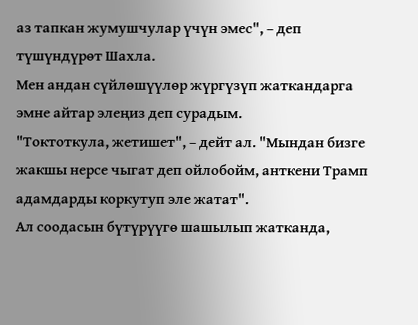аз тапкан жумушчулар үчүн эмес", – деп түшүндүрөт Шахла.
Мен андан сүйлөшүүлөр жүргүзүп жаткандарга эмне айтар элеңиз деп сурадым.
"Токтоткула, жетишет", – дейт ал. "Мындан бизге жакшы нерсе чыгат деп ойлобойм, анткени Трамп адамдарды коркутуп эле жатат".
Ал соодасын бүтүрүүгө шашылып жатканда,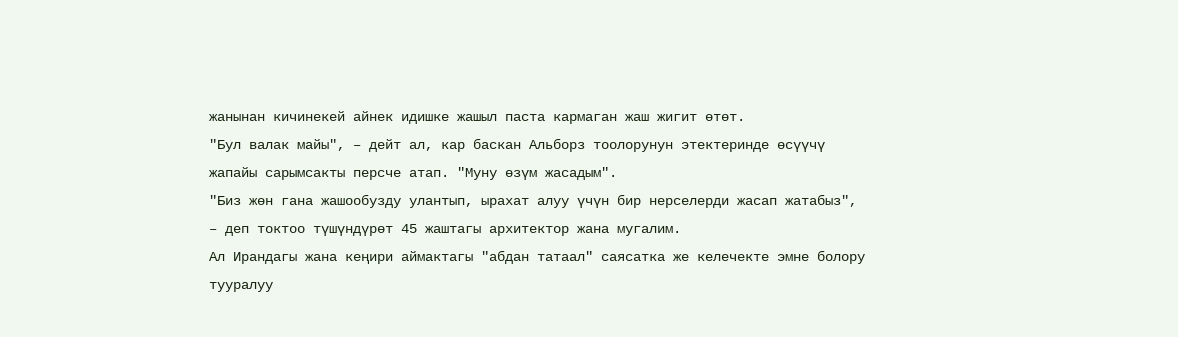жанынан кичинекей айнек идишке жашыл паста кармаган жаш жигит өтөт.
"Бул валак майы", – дейт ал, кар баскан Альборз тоолорунун этектеринде өсүүчү жапайы сарымсакты персче атап. "Муну өзүм жасадым".
"Биз жөн гана жашообузду улантып, ырахат алуу үчүн бир нерселерди жасап жатабыз", – деп токтоо түшүндүрөт 45 жаштагы архитектор жана мугалим.
Ал Ирандагы жана кеңири аймактагы "абдан татаал" саясатка же келечекте эмне болору тууралуу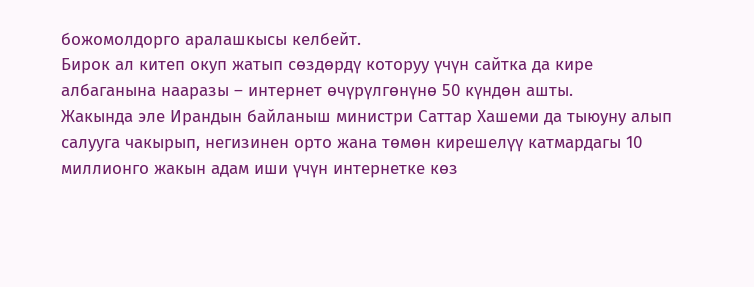божомолдорго аралашкысы келбейт.
Бирок ал китеп окуп жатып сөздөрдү которуу үчүн сайтка да кире албаганына нааразы – интернет өчүрүлгөнүнө 50 күндөн ашты.
Жакында эле Ирандын байланыш министри Саттар Хашеми да тыюуну алып салууга чакырып, негизинен орто жана төмөн кирешелүү катмардагы 10 миллионго жакын адам иши үчүн интернетке көз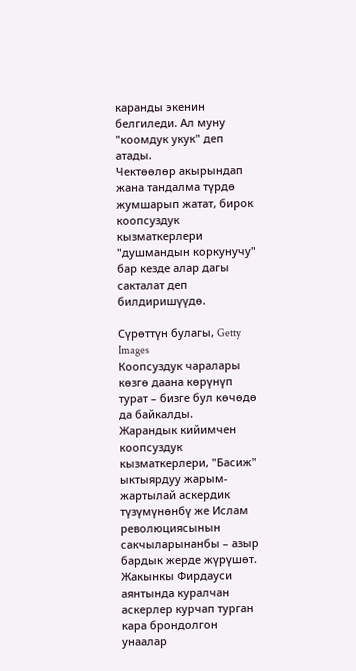каранды экенин белгиледи. Ал муну "коомдук укук" деп атады.
Чектөөлөр акырындап жана тандалма түрдө жумшарып жатат, бирок коопсуздук кызматкерлери "душмандын коркунучу" бар кезде алар дагы сакталат деп билдиришүүдө.

Сүрөттүн булагы, Getty Images
Коопсуздук чаралары көзгө даана көрүнүп турат – бизге бул көчөдө да байкалды.
Жарандык кийимчен коопсуздук кызматкерлери, "Басиж" ыктыярдуу жарым-жартылай аскердик түзүмүнөнбү же Ислам революциясынын сакчыларынанбы – азыр бардык жерде жүрүшөт.
Жакынкы Фирдауси аянтында куралчан аскерлер курчап турган кара брондолгон унаалар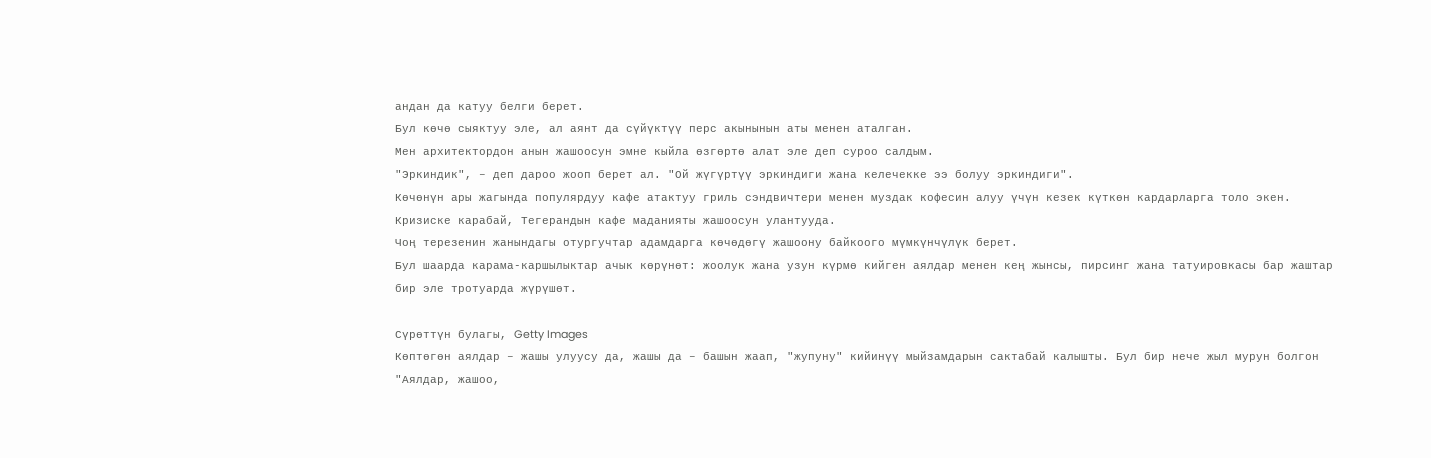андан да катуу белги берет.
Бул көчө сыяктуу эле, ал аянт да сүйүктүү перс акынынын аты менен аталган.
Мен архитектордон анын жашоосун эмне кыйла өзгөртө алат эле деп суроо салдым.
"Эркиндик", – деп дароо жооп берет ал. "Ой жүгүртүү эркиндиги жана келечекке ээ болуу эркиндиги".
Көчөнүн ары жагында популярдуу кафе атактуу гриль сэндвичтери менен муздак кофесин алуу үчүн кезек күткөн кардарларга толо экен. Кризиске карабай, Тегерандын кафе маданияты жашоосун улантууда.
Чоң терезенин жанындагы отургучтар адамдарга көчөдөгү жашоону байкоого мүмкүнчүлүк берет.
Бул шаарда карама-каршылыктар ачык көрүнөт: жоолук жана узун күрмө кийген аялдар менен кең жынсы, пирсинг жана татуировкасы бар жаштар бир эле тротуарда жүрүшөт.

Сүрөттүн булагы, Getty Images
Көптөгөн аялдар – жашы улуусу да, жашы да – башын жаап, "жупуну" кийинүү мыйзамдарын сактабай калышты. Бул бир нече жыл мурун болгон "Аялдар, жашоо,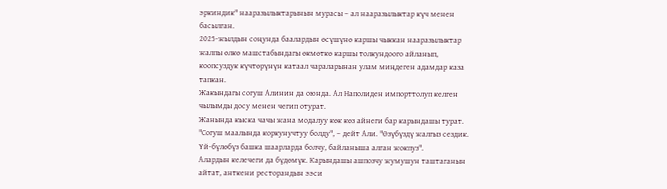эркиндик" нааразылыктарынын мурасы – ал нааразылыктар күч менен басылган.
2025-жылдын соңунда баалардын өсүшүнө каршы чыккан нааразылыктар жалпы өлкө машстабындагы өкмөткө каршы толкундоого айланып, коопсуздук күчтөрүнүн катаал чараларынан улам миңдеген адамдар каза тапкан.
Жакындагы согуш Алинин да оюнда. Ал Наполиден импорттолуп келген чылымды досу менен чегип отурат.
Жанында кыска чачы жана модалуу көк көз айнеги бар карындашы турат.
"Согуш маалында коркунучтуу болду", – дейт Али. "Өзүбүздү жалгыз сездик. Үй-бүлөбүз башка шаарларда болчу, байланыша алган жокпуз".
Алардын келечеги да бүдөмүк. Карындашы ашпозчу жумушун таштаганын айтат, анткени ресторандын ээси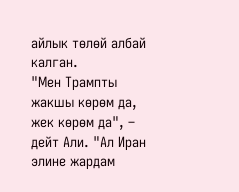айлык төлөй албай калган.
"Мен Трампты жакшы көрөм да, жек көрөм да", – дейт Али. "Ал Иран элине жардам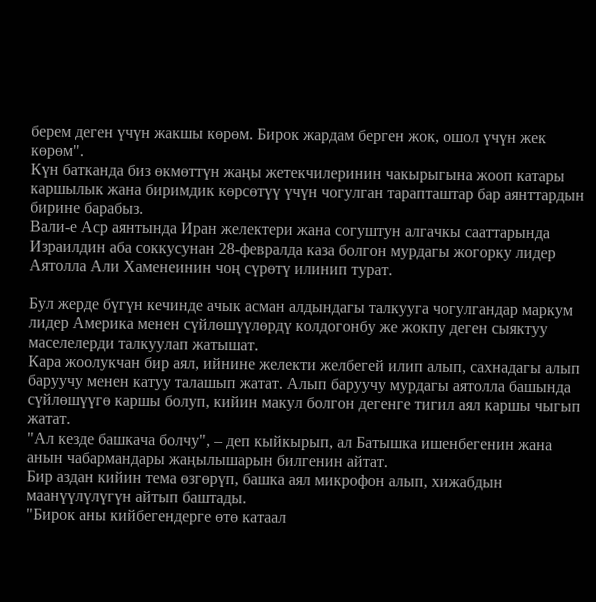берем деген үчүн жакшы көрөм. Бирок жардам берген жок, ошол үчүн жек көрөм".
Күн батканда биз өкмөттүн жаңы жетекчилеринин чакырыгына жооп катары каршылык жана биримдик көрсөтүү үчүн чогулган тарапташтар бар аянттардын бирине барабыз.
Вали-е Аср аянтында Иран желектери жана согуштун алгачкы сааттарында Израилдин аба соккусунан 28-февралда каза болгон мурдагы жогорку лидер Аятолла Али Хаменеинин чоң сүрөтү илинип турат.

Бул жерде бүгүн кечинде ачык асман алдындагы талкууга чогулгандар маркум лидер Америка менен сүйлөшүүлөрдү колдогонбу же жокпу деген сыяктуу маселелерди талкуулап жатышат.
Кара жоолукчан бир аял, ийнине желекти желбегей илип алып, сахнадагы алып баруучу менен катуу талашып жатат. Алып баруучу мурдагы аятолла башында сүйлөшүүгө каршы болуп, кийин макул болгон дегенге тигил аял каршы чыгып жатат.
"Ал кезде башкача болчу", – деп кыйкырып, ал Батышка ишенбегенин жана анын чабармандары жаңылышарын билгенин айтат.
Бир аздан кийин тема өзгөрүп, башка аял микрофон алып, хижабдын маанүүлүлүгүн айтып баштады.
"Бирок аны кийбегендерге өтө катаал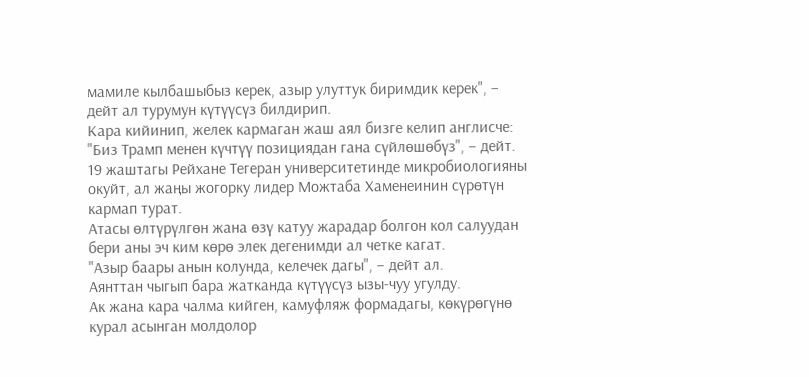мамиле кылбашыбыз керек, азыр улуттук биримдик керек", – дейт ал турумун күтүүсүз билдирип.
Кара кийинип, желек кармаган жаш аял бизге келип англисче: "Биз Трамп менен күчтүү позициядан гана сүйлөшөбүз", – дейт.
19 жаштагы Рейхане Тегеран университетинде микробиологияны окуйт, ал жаңы жогорку лидер Можтаба Хаменеинин сүрөтүн кармап турат.
Атасы өлтүрүлгөн жана өзү катуу жарадар болгон кол салуудан бери аны эч ким көрө элек дегенимди ал четке кагат.
"Азыр баары анын колунда, келечек дагы", – дейт ал.
Аянттан чыгып бара жатканда күтүүсүз ызы-чуу угулду.
Ак жана кара чалма кийген, камуфляж формадагы, көкүрөгүнө курал асынган молдолор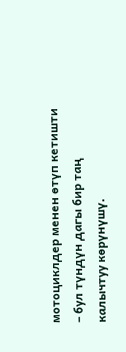мотоциклдер менен өтүп кетишти – бул түндүн дагы бир таң калычтуу көрүнүшү.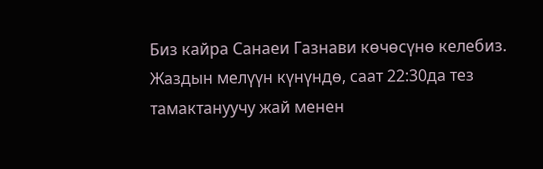Биз кайра Санаеи Газнави көчөсүнө келебиз.
Жаздын мелүүн күнүндө, саат 22:30да тез тамактануучу жай менен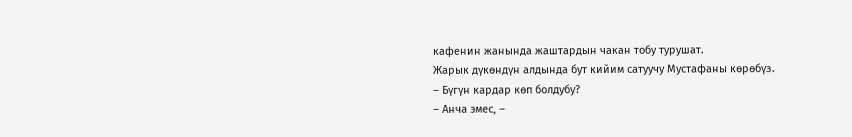кафенин жанында жаштардын чакан тобу турушат.
Жарык дүкөндүн алдында бут кийим сатуучу Мустафаны көрөбүз.
– Бүгүн кардар көп болдубу?
– Анча эмес, –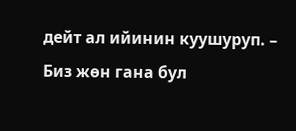дейт ал ийинин куушуруп. – Биз жөн гана бул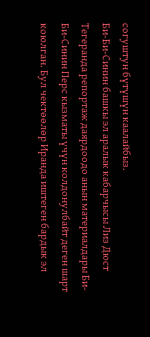согуштун бүтүшүн каалайбыз.
Би-Би-Синин башкы эл аралык кабарчысы Лиз Дюст Тегеранда репортаж даярдоодо анын материалдары Би-Би-Синин Перс кызматы үчүн колдонулбайт деген шарт коюлган. Бул чектөөлөр Иранда иштеген бардык эл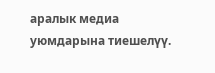аралык медиа уюмдарына тиешелүү.